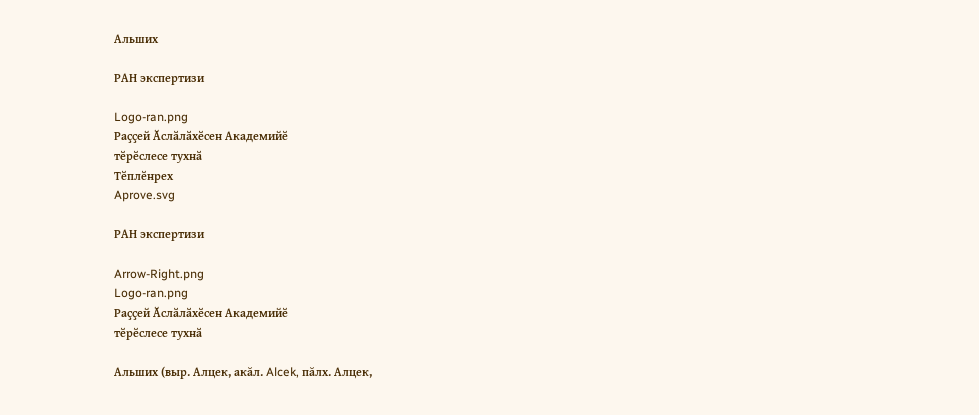Альших

РАН экспертизи

Logo-ran.png
Раҫҫей Ӑслӑлӑхӗсен Академийӗ
тӗрӗслесе тухнӑ
Тӗплӗнрех
Aprove.svg

РАН экспертизи

Arrow-Right.png
Logo-ran.png
Раҫҫей Ӑслӑлӑхӗсен Академийӗ
тӗрӗслесе тухнӑ

Альших (выр. Алцек, акăл. Alcek, пăлх. Алцек,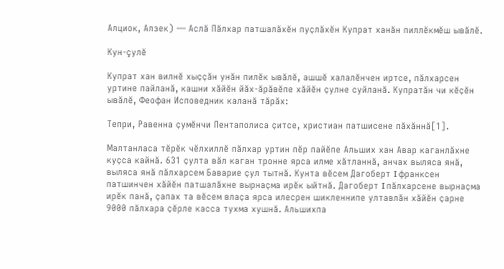Алциок, Алзек) — Аслӑ Пӑлхар патшалӑхӗн пуҫлӑхӗн Купрат ханӑн пиллӗкмӗш ывӑлӗ.

Кун-çулĕ

Купрат хан вилнӗ хыҫҫӑн унӑн пилӗк ывӑлӗ, ашшӗ халалӗнчен иртсе, пӑлхарсен уртине пайланӑ, кашни хӑйӗн йӑх-ӑрӑвӗпе хӑйӗн ҫулне суйланӑ. Купратӑн чи кӗҫӗн ывӑлӗ, Феофан Исповедник каланӑ тӑрӑх:

Тепри, Равенна ҫумӗнчи Пентаполиса ҫитсе, христиан патшисене пӑхӑннӑ[1].

Малтанласа тӗрӗк чӗлхиллӗ пӑлхар уртин пӗр пайӗпе Альших хан Авар каганлӑхне куҫса кайнӑ. 631 ҫулта вӑл каган тронне ярса илме хӑтланнӑ, анчах выляса янӑ, выляса янӑ пӑлхарсем Баварие ҫул тытнӑ. Кунта вӗсем Дагоберт I франксен патшинчен хӑйӗн патшалӑхне вырнаҫма ирӗк ыйтнӑ. Дагоберт I пӑлхарсене вырнаҫма ирӗк панӑ, ҫапах та вӗсем влаҫа ярса илесрен шикленнипе ултавлӑн хӑйӗн ҫарне 9000 пӑлхара ҫӗрле касса тухма хушнӑ. Альшихпа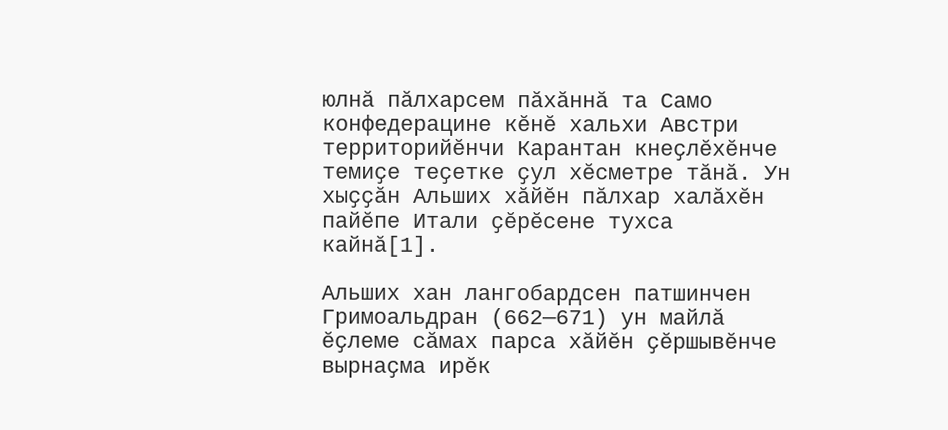юлнӑ пӑлхарсем пӑхӑннӑ та Само конфедерацине кӗнӗ хальхи Австри территорийӗнчи Карантан кнеҫлӗхӗнче темиҫе теҫетке ҫул хӗсметре тӑнӑ. Ун хыҫҫӑн Альших хӑйӗн пӑлхар халӑхӗн пайӗпе Итали ҫӗрӗсене тухса кайнӑ[1].

Альших хан лангобардсен патшинчен Гримоальдран (662—671) ун майлӑ ӗҫлеме сӑмах парса хӑйӗн ҫӗршывӗнче вырнаҫма ирӗк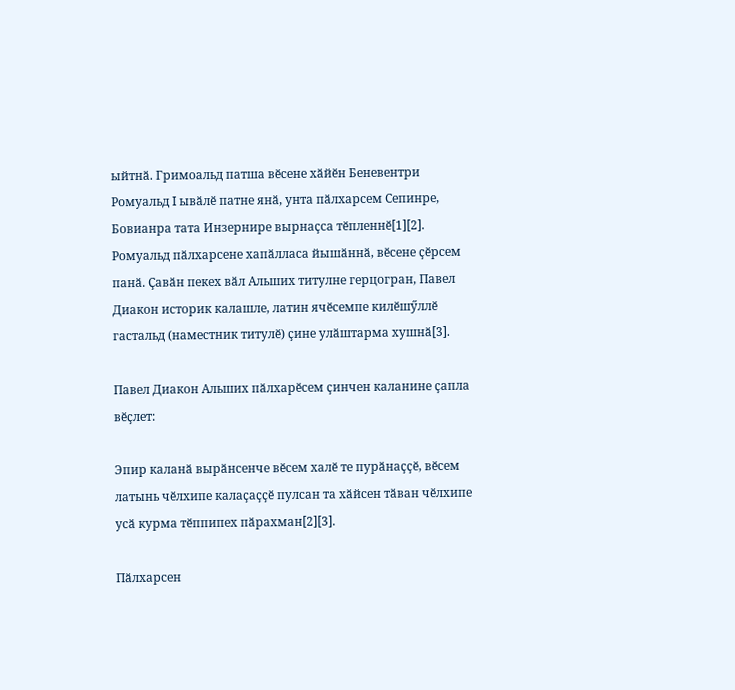ыйтнӑ. Гримоальд патша вӗсене хӑйӗн Беневентри Ромуальд I ывӑлӗ патне янӑ, унта пӑлхарсем Сепинре, Бовианра тата Инзернире вырнаҫса тӗпленнӗ[1][2]. Ромуальд пӑлхарсене хапӑлласа йышӑннӑ, вӗсене ҫӗрсем панӑ. Ҫавӑн пекех вӑл Альших титулне герцогран, Павел Диакон историк калашле, латин ячӗсемпе килӗшӳллӗ гастальд (наместник титулӗ) ҫине улӑштарма хушнӑ[3].

Павел Диакон Альших пӑлхарӗсем ҫинчен каланине ҫапла вӗҫлет:

Эпир каланӑ вырӑнсенче вӗсем халӗ те пурӑнаҫҫӗ, вӗсем латынь чӗлхипе калаҫаҫҫӗ пулсан та хӑйсен тӑван чӗлхипе усӑ курма тӗппипех пӑрахман[2][3].

Пӑлхарсен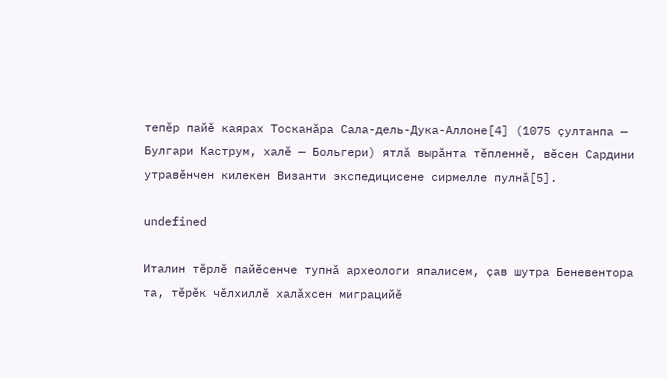тепӗр пайӗ каярах Тосканӑра Сала-дель-Дука-Аллоне[4] (1075 ҫултанпа — Булгари Каструм, халӗ — Больгери) ятлӑ вырӑнта тӗпленнӗ, вӗсен Сардини утравӗнчен килекен Византи экспедицисене сирмелле пулнӑ[5].

undefined

Италин тӗрлӗ пайӗсенче тупнӑ археологи япалисем, ҫав шутра Беневентора та, тӗрӗк чӗлхиллӗ халӑхсен миграцийӗ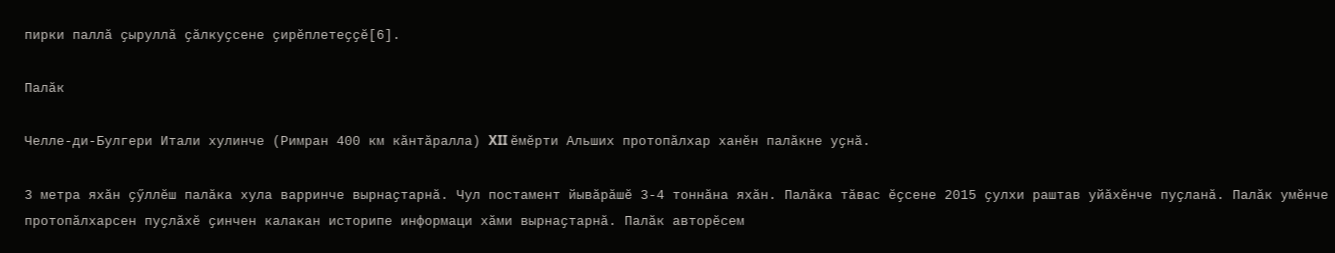пирки паллӑ ҫыруллӑ ҫӑлкуҫсене ҫирӗплетеҫҫӗ[6].

Палӑк

Челле-ди-Булгери Итали хулинче (Римран 400 км кӑнтӑралла) XII ӗмӗрти Альших протопӑлхар ханӗн палӑкне уҫнӑ.

3 метра яхӑн ҫӳллӗш палӑка хула варринче вырнаҫтарнӑ. Чул постамент йывӑрӑшӗ 3-4 тоннӑна яхӑн. Палӑка тӑвас ӗҫсене 2015 ҫулхи раштав уйӑхӗнче пуҫланӑ. Палӑк умӗнче протопӑлхарсен пуҫлӑхӗ ҫинчен калакан историпе информаци хӑми вырнаҫтарнӑ. Палӑк авторӗсем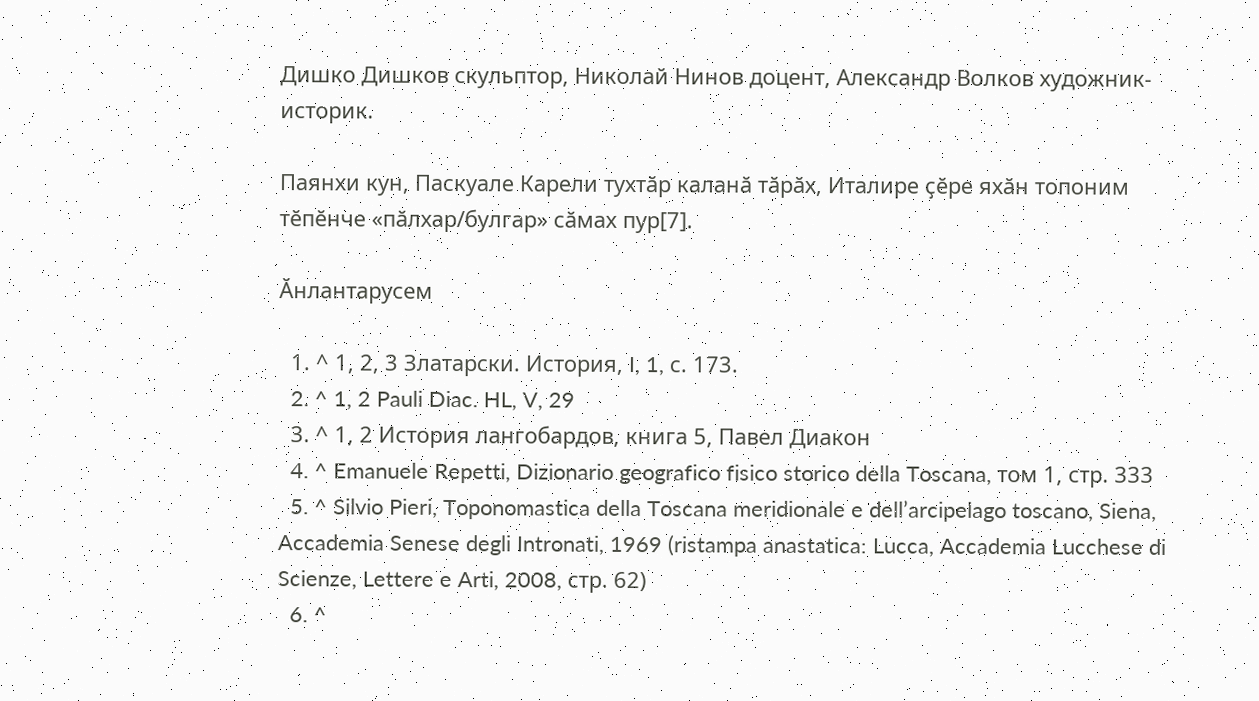Дишко Дишков скульптор, Николай Нинов доцент, Александр Волков художник-историк.

Паянхи кун, Паскуале Карели тухтӑр каланӑ тӑрӑх, Италире ҫӗре яхӑн топоним тӗпӗнче «пӑлхар/булгар» сӑмах пур[7].

Ӑнлантарусем

  1. ^ 1, 2, 3 Златарски. История, I, 1, с. 173.
  2. ^ 1, 2 Pauli Diac. HL, V, 29
  3. ^ 1, 2 История лангобардов, книга 5, Павел Диакон
  4. ^ Emanuele Repetti, Dizionario geografico fisico storico della Toscana, том 1, стр. 333
  5. ^ Silvio Pieri, Toponomastica della Toscana meridionale e dell’arcipelago toscano, Siena, Accademia Senese degli Intronati, 1969 (ristampa anastatica: Lucca, Accademia Lucchese di Scienze, Lettere e Arti, 2008, стр. 62)
  6. ^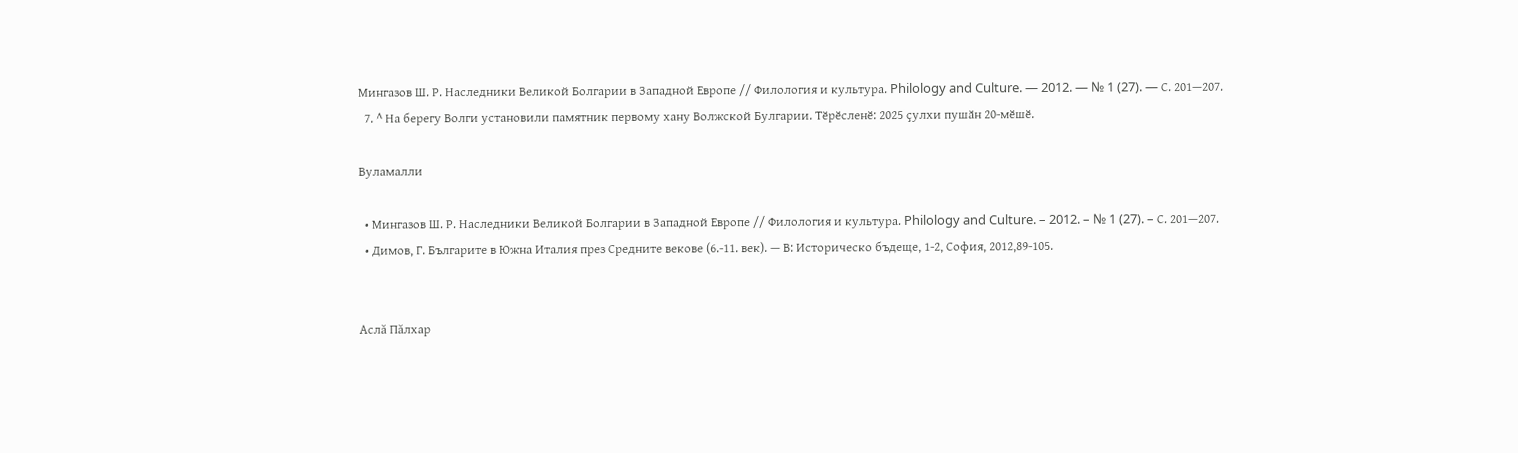Мингазов Ш. Р. Наследники Великой Болгарии в Западной Европе // Филология и культура. Philology and Culture. — 2012. — № 1 (27). — С. 201—207.
  7. ^ На берегу Волги установили памятник первому хану Волжской Булгарии. Тӗрӗсленӗ: 2025 ҫулхи пушӑн 20-мӗшӗ.

Вуламалли

  • Мингазов Ш. Р. Наследники Великой Болгарии в Западной Европе // Филология и культура. Philology and Culture. – 2012. – № 1 (27). – С. 201—207.
  • Димов, Г. Българите в Южна Италия през Средните векове (6.-11. век). — В: Историческо бъдеще, 1-2, София, 2012,89-105.


Аслă Пăлхар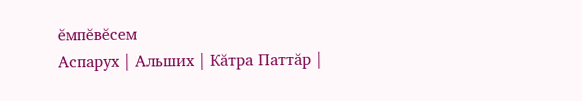ĕмпĕвĕсем
Аспарух | Альших | Кăтра Паттăр |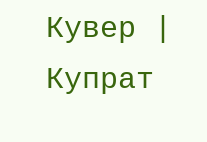Кувер | Купрат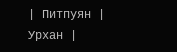| Питпуян | Урхан |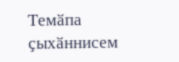Темӑпа ҫыхӑннисем